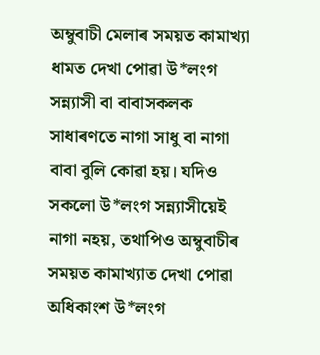অম্বুবাচী মেলাৰ সময়ত কামাখ্যা ধামত দেখা পোৱা উ*লংগ সন্ন্যাসী বা বাবাসকলক সাধাৰণতে নাগা সাধু বা নাগা বাবা বুলি কোৱা হয়। যদিও সকলো উ*লংগ সন্ন্যাসীয়েই নাগা নহয়, তথাপিও অম্বুবাচীৰ সময়ত কামাখ্যাত দেখা পোৱা অধিকাংশ উ*লংগ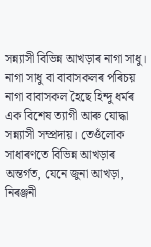সন্ন্যাসী বিভিন্ন আখড়াৰ নাগা সাধু।
নাগা সাধু বা বাবাসকলৰ পৰিচয়
নাগা বাবাসকল হৈছে হিন্দু ধৰ্মৰ এক বিশেষ ত্যাগী আৰু যোদ্ধা সন্ন্যাসী সম্প্ৰদায়। তেওঁলোক সাধাৰণতে বিভিন্ন আখড়াৰ অন্তৰ্গত, যেনে জুনা আখড়া, নিৰঞ্জনী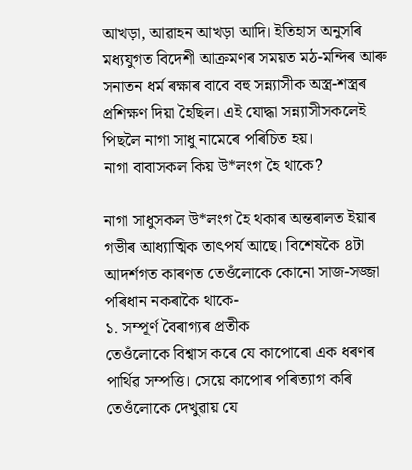আখড়া, আৱাহন আখড়া আদি। ইতিহাস অনুসৰি মধ্যযুগত বিদেশী আক্ৰমণৰ সময়ত মঠ-মন্দিৰ আৰু সনাতন ধৰ্ম ৰক্ষাৰ বাবে বহু সন্ন্যাসীক অস্ত্ৰ-শস্ত্ৰৰ প্ৰশিক্ষণ দিয়া হৈছিল। এই যোদ্ধা সন্ন্যাসীসকলেই পিছলৈ নাগা সাধু নামেৰে পৰিচিত হয়।
নাগা বাবাসকল কিয় উ*লংগ হৈ থাকে?

নাগা সাধুসকল উ*লংগ হৈ থকাৰ অন্তৰালত ইয়াৰ গভীৰ আধ্যাত্মিক তাৎপৰ্য আছে। বিশেষকৈ ৪টা আদৰ্শগত কাৰণত তেওঁলোকে কোনো সাজ-সজ্জা পৰিধান নকৰাকৈ থাকে-
১. সম্পূৰ্ণ বৈৰাগ্যৰ প্ৰতীক
তেওঁলোকে বিশ্বাস কৰে যে কাপোৰো এক ধৰণৰ পাৰ্থিৱ সম্পত্তি। সেয়ে কাপোৰ পৰিত্যাগ কৰি তেওঁলোকে দেখুৱায় যে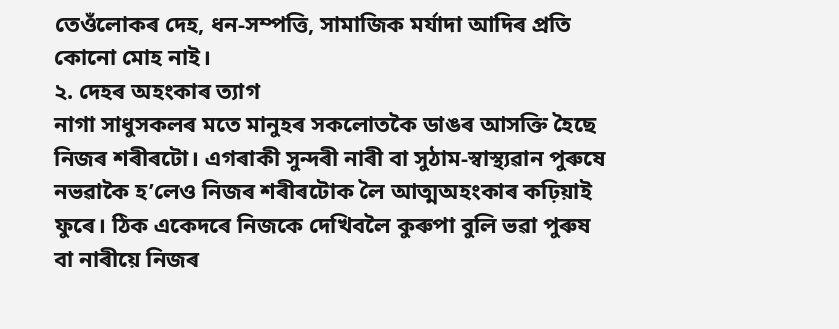তেওঁলোকৰ দেহ, ধন-সম্পত্তি, সামাজিক মৰ্যাদা আদিৰ প্ৰতি কোনো মোহ নাই।
২. দেহৰ অহংকাৰ ত্যাগ
নাগা সাধুসকলৰ মতে মানুহৰ সকলোতকৈ ডাঙৰ আসক্তি হৈছে নিজৰ শৰীৰটো। এগৰাকী সুন্দৰী নাৰী বা সুঠাম-স্বাস্থ্যৱান পুৰুষে নভৱাকৈ হ’লেও নিজৰ শৰীৰটোক লৈ আত্মঅহংকাৰ কঢ়িয়াই ফুৰে। ঠিক একেদৰে নিজকে দেখিবলৈ কুৰুপা বুলি ভৱা পুৰুষ বা নাৰীয়ে নিজৰ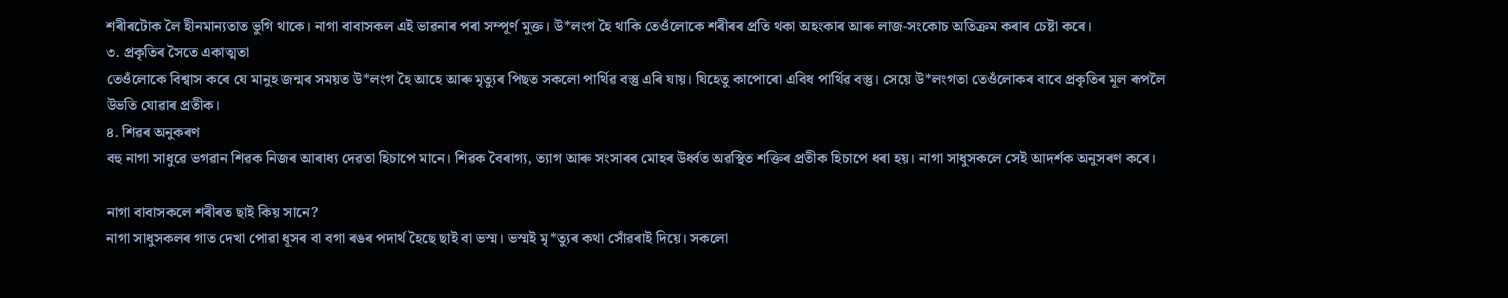শৰীৰটোক লৈ হীনমান্যতাত ভুগি থাকে। নাগা বাবাসকল এই ভাৱনাৰ পৰা সম্পূৰ্ণ মুক্ত। উ*লংগ হৈ থাকি তেওঁলোকে শৰীৰৰ প্ৰতি থকা অহংকাৰ আৰু লাজ-সংকোচ অতিক্ৰম কৰাৰ চেষ্টা কৰে।
৩. প্ৰকৃতিৰ সৈতে একাত্মতা
তেওঁলোকে বিশ্বাস কৰে যে মানুহ জন্মৰ সময়ত উ*লংগ হৈ আহে আৰু মৃত্যুৰ পিছত সকলো পাৰ্থিৱ বস্তু এৰি যায়। যিহেতু কাপোৰো এবিধ পাৰ্থিৱ বস্তু। সেয়ে উ*লংগতা তেওঁলোকৰ বাবে প্ৰকৃতিৰ মূল ৰূপলৈ উভতি যোৱাৰ প্ৰতীক।
৪. শিৱৰ অনুকৰণ
বহু নাগা সাধুৱে ভগৱান শিৱক নিজৰ আৰাধ্য দেৱতা হিচাপে মানে। শিৱক বৈৰাগ্য, ত্যাগ আৰু সংসাৰৰ মোহৰ উৰ্ধ্বত অৱস্থিত শক্তিৰ প্ৰতীক হিচাপে ধৰা হয়। নাগা সাধুসকলে সেই আদৰ্শক অনুসৰণ কৰে।

নাগা বাবাসকলে শৰীৰত ছাই কিয় সানে?
নাগা সাধুসকলৰ গাত দেখা পোৱা ধূসৰ বা বগা ৰঙৰ পদাৰ্থ হৈছে ছাই বা ভস্ম। ভস্মই মৃ*ত্যুৰ কথা সোঁৱৰাই দিয়ে। সকলো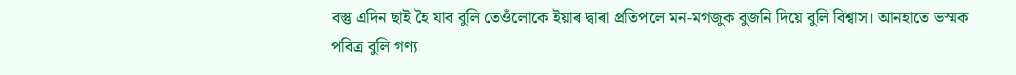বস্তু এদিন ছাই হৈ যাব বুলি তেওঁলোকে ইয়াৰ দ্বাৰা প্ৰতিপলে মন-মগজুক বুজনি দিয়ে বুলি বিশ্বাস। আনহাতে ভস্মক পবিত্ৰ বুলি গণ্য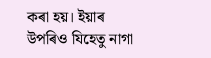কৰা হয়। ইয়াৰ উপৰিও যিহেতু নাগা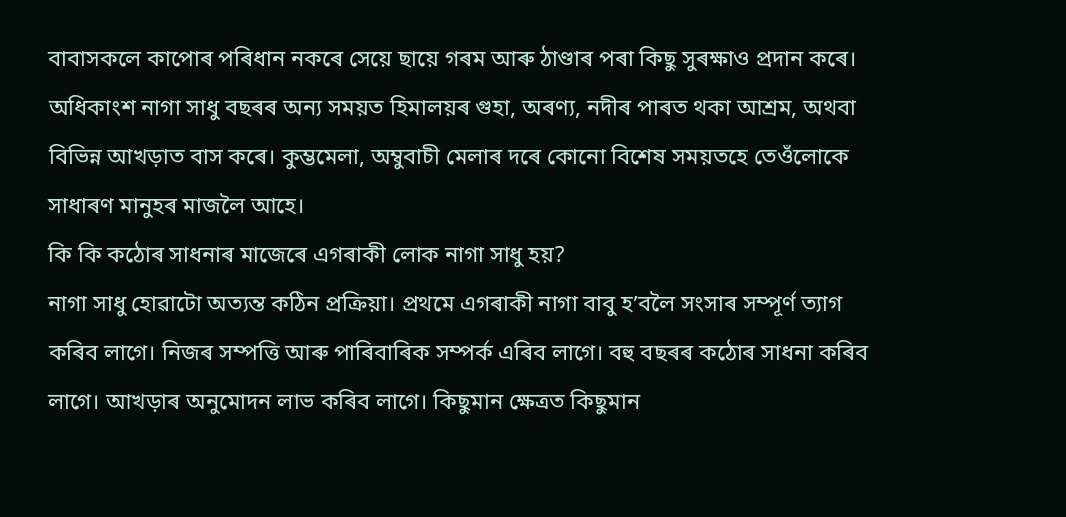বাবাসকলে কাপোৰ পৰিধান নকৰে সেয়ে ছায়ে গৰম আৰু ঠাণ্ডাৰ পৰা কিছু সুৰক্ষাও প্ৰদান কৰে। অধিকাংশ নাগা সাধু বছৰৰ অন্য সময়ত হিমালয়ৰ গুহা, অৰণ্য, নদীৰ পাৰত থকা আশ্ৰম, অথবা বিভিন্ন আখড়াত বাস কৰে। কুম্ভমেলা, অম্বুবাচী মেলাৰ দৰে কোনো বিশেষ সময়তহে তেওঁলোকে সাধাৰণ মানুহৰ মাজলৈ আহে।
কি কি কঠোৰ সাধনাৰ মাজেৰে এগৰাকী লোক নাগা সাধু হয়?
নাগা সাধু হোৱাটো অত্যন্ত কঠিন প্ৰক্ৰিয়া। প্ৰথমে এগৰাকী নাগা বাবু হ’বলৈ সংসাৰ সম্পূৰ্ণ ত্যাগ কৰিব লাগে। নিজৰ সম্পত্তি আৰু পাৰিবাৰিক সম্পৰ্ক এৰিব লাগে। বহু বছৰৰ কঠোৰ সাধনা কৰিব লাগে। আখড়াৰ অনুমোদন লাভ কৰিব লাগে। কিছুমান ক্ষেত্ৰত কিছুমান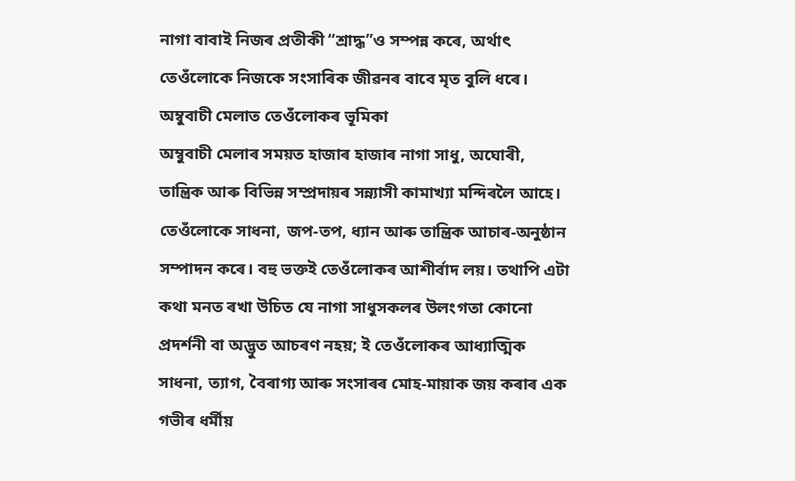নাগা বাবাই নিজৰ প্ৰতীকী “শ্ৰাদ্ধ”ও সম্পন্ন কৰে, অৰ্থাৎ তেওঁলোকে নিজকে সংসাৰিক জীৱনৰ বাবে মৃত বুলি ধৰে।
অম্বুবাচী মেলাত তেওঁলোকৰ ভূমিকা
অম্বুবাচী মেলাৰ সময়ত হাজাৰ হাজাৰ নাগা সাধু, অঘোৰী, তান্ত্ৰিক আৰু বিভিন্ন সম্প্ৰদায়ৰ সন্ন্যাসী কামাখ্যা মন্দিৰলৈ আহে। তেওঁলোকে সাধনা, জপ-তপ, ধ্যান আৰু তান্ত্ৰিক আচাৰ-অনুষ্ঠান সম্পাদন কৰে। বহু ভক্তই তেওঁলোকৰ আশীৰ্বাদ লয়। তথাপি এটা কথা মনত ৰখা উচিত যে নাগা সাধুসকলৰ উলংগতা কোনো প্ৰদৰ্শনী বা অদ্ভুত আচৰণ নহয়; ই তেওঁলোকৰ আধ্যাত্মিক সাধনা, ত্যাগ, বৈৰাগ্য আৰু সংসাৰৰ মোহ-মায়াক জয় কৰাৰ এক গভীৰ ধৰ্মীয়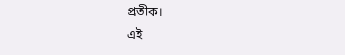প্ৰতীক।
এই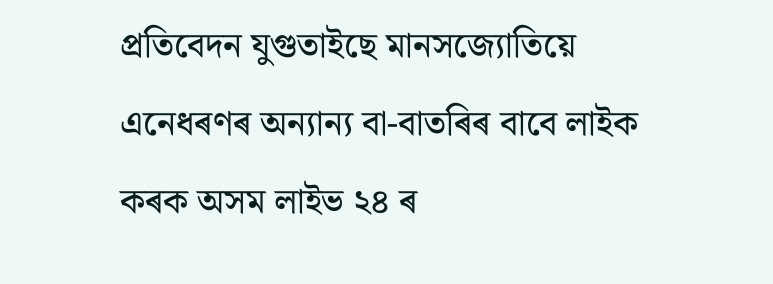প্ৰতিবেদন যুগুতাইছে মানসজ্যোতিয়ে
এনেধৰণৰ অন্যান্য বা-বাতৰিৰ বাবে লাইক কৰক অসম লাইভ ২৪ ৰ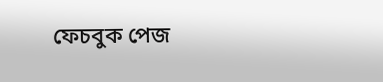ফেচবুক পেজ